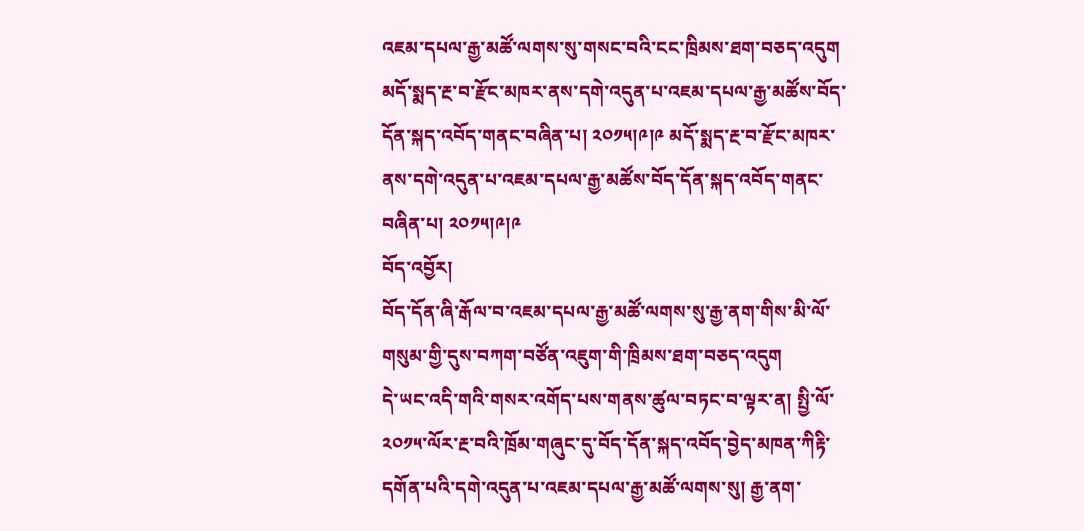འཇམ་དཔལ་རྒྱ་མཚོ་ལགས་སུ་གསང་བའི་ངང་ཁྲིམས་ཐག་བཅད་འདུག
མདོ་སྨད་རྔ་བ་རྫོང་མཁར་ནས་དགེ་འདུན་པ་འཇམ་དཔལ་རྒྱ་མཚོས་བོད་དོན་སྐད་འབོད་གནང་བཞིན་པ། ༢༠༡༥།༩།༩ མདོ་སྨད་རྔ་བ་རྫོང་མཁར་ནས་དགེ་འདུན་པ་འཇམ་དཔལ་རྒྱ་མཚོས་བོད་དོན་སྐད་འབོད་གནང་བཞིན་པ། ༢༠༡༥།༩།༩
བོད་འབྱོར།
བོད་དོན་ཞི་རྒོལ་བ་འཇམ་དཔལ་རྒྱ་མཚོ་ལགས་སུ་རྒྱ་ནག་གིས་མི་ལོ་གསུམ་གྱི་དུས་བཀག་བཙོན་འཇུག་གི་ཁྲིམས་ཐག་བཅད་འདུག
དེ་ཡང་འདི་གའི་གསར་འགོད་པས་གནས་ཚུལ་བཏང་བ་ལྟར་ན། སྤྱི་ལོ་༢༠༡༥་ལོར་རྔ་བའི་ཁྲོམ་གཞུང་དུ་བོད་དོན་སྐད་འབོད་བྱེད་མཁན་ཀིརྟི་དགོན་པའི་དགེ་འདུན་པ་འཇམ་དཔལ་རྒྱ་མཚོ་ལགས་སུ། རྒྱ་ནག་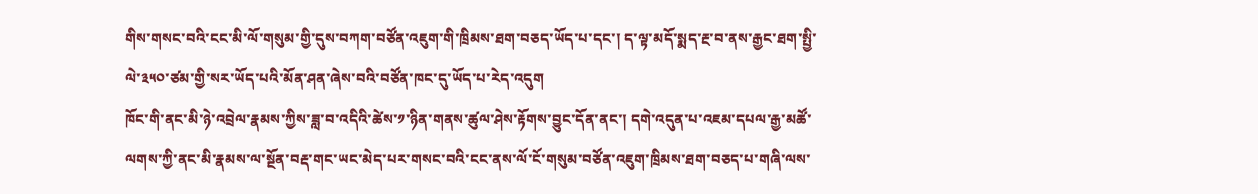གིས་གསང་བའི་ངང་མི་ལོ་གསུམ་གྱི་དུས་བཀག་བཙོན་འཇུག་གི་ཁྲིམས་ཐག་བཅད་ཡོད་པ་དང་། ད་ལྟ་མདོ་སྨད་རྔ་བ་ནས་རྒྱང་ཐག་སྤྱི་ལེ་༣༥༠་ཙམ་གྱི་སར་ཡོད་པའི་མོན་ཤན་ཞེས་བའི་བཙོན་ཁང་དུ་ཡོད་པ་རེད་འདུག
ཁོང་གི་ནང་མི་ཉེ་འབྲེལ་རྣམས་ཀྱིས་ཟླ་བ་འདིའི་ཚེས་༡་ཉིན་གནས་ཚུལ་ཤེས་རྟོགས་བྱུང་དོན་ནང་། དགེ་འདུན་པ་འཇམ་དཔལ་རྒྱ་མཚོ་ལགས་ཀྱི་ནང་མི་རྣམས་ལ་སྔོན་བརྡ་གང་ཡང་མེད་པར་གསང་བའི་ངང་ནས་ལོ་ངོ་གསུམ་བཙོན་འཇུག་ཁྲིམས་ཐག་བཅད་པ་གཞི་ལས་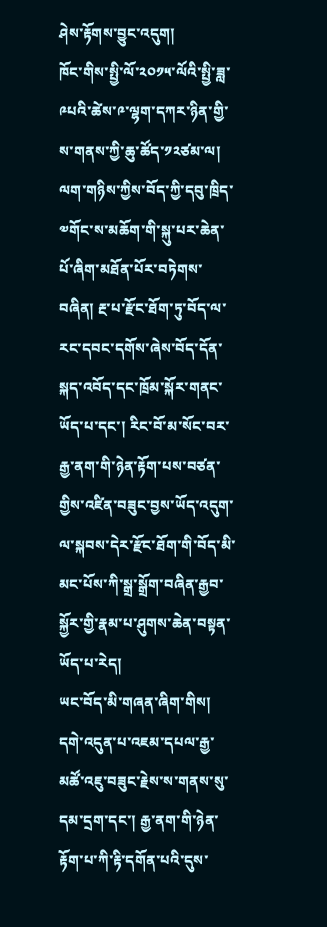ཤེས་རྟོགས་བྱུང་འདུག།
ཁོང་གིས་སྤྱི་ལོ་༢༠༡༥་ལོའི་སྤྱི་ཟླ་༩པའི་ཚེས་༩་ལྷག་དཀར་ཉིན་གྱི་ས་གནས་ཀྱི་ཆུ་ཚོད་༡༢ཙམ་ལ། ལག་གཉིས་ཀྱིས་བོད་ཀྱི་དབུ་ཁྲིད་༧གོང་ས་མཆོག་གི་སྐུ་པར་ཆེན་པོ་ཞིག་མཐོན་པོར་བཏེགས་བཞིན། རྔ་པ་རྫོང་ཐོག་ཏུ་བོད་ལ་རང་དབང་དགོས་ཞེས་བོད་དོན་སྐད་འབོད་དང་ཁྲོམ་སྐོར་གནང་ཡོད་པ་དང་། རིང་བོ་མ་སོང་བར་རྒྱ་ནག་གི་ཉེན་རྟོག་པས་བཙན་གྱིས་འཛིན་བཟུང་བྱས་ཡོད་འདུག་ལ་སྐབས་དེར་རྫོང་ཐོག་གི་བོད་མི་མང་པོས་ཀི་སྒྲ་སྒྲོག་བཞིན་རྒྱབ་སྐྱོར་གྱི་རྣམ་པ་ཤུགས་ཆེན་བསྟན་ཡོད་པ་རེད།
ཡང་བོད་མི་གཞན་ཞིག་གིས། དགེ་འདུན་པ་འཇམ་དཔལ་རྒྱ་མཚོ་འཇུ་བཟུང་རྗེས་ས་གནས་སུ་དམ་དྲག་དང་། རྒྱ་ནག་གི་ཉེན་རྟོག་པ་ཀི་རྟི་དགོན་པའི་དུས་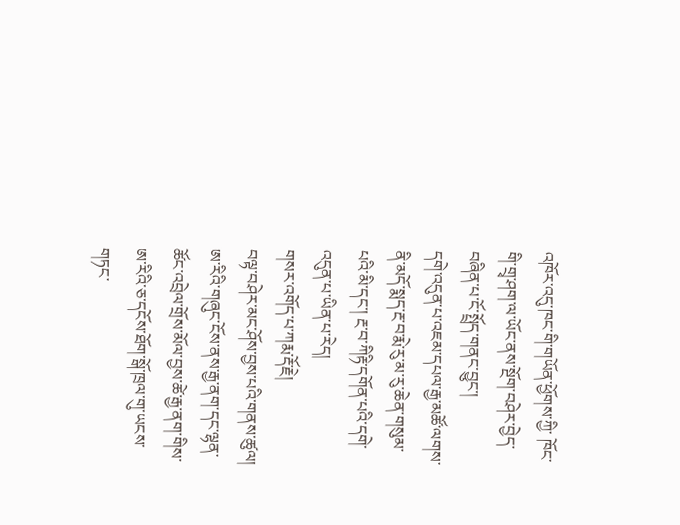འཁོར་འདུ་ཁང་གི་གཡོན་ཕྱོགས་ཀྱི་ ཁོང་གི་གྲྭ་ཤག་ལ་ཡོང་ནས་སྔོག་བཤེར་བྱེད་བཞིན་པ་ངོ་སྤྲོད་གནང་བྱུང་།
དགེ་འདུན་པ་འཇམ་དཔལ་རྒྱ་མཚོ་ལགས་ནི་མདོ་སྨད་རྔ་བ་རྨེ་རུ་མ་རུ་ཆེན་གསུམ་པའི་མི་དང་། རྔ་བ་ཀིརྟི་དགོན་པའི་དགེ་འདུན་པ་ཡིན་པ་རེད།
གསར་འགོད་པ་ཀརྨ་རྡོ་རྗེ།
བལྟ་བཤེར་མང་ཤོས་བྱས་པའི་གནས་ཚུལ།
ཨ་རིའི་གཞུང་ངོས་ནས་རྒྱ་ནག་དང་ལྷན་ཚོང་འབྲེལ་གྲོས་མོལ་བྱས་ཚེ་རྒྱ་ནག་གིས་ཨ་རིའི་ཅ་དངོས་ཐོག་སྒོ་ཁྲལ་གུ་ཡངས་གཏང་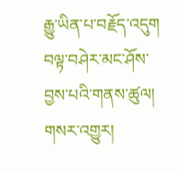རྒྱུ་ཡིན་པ་བརྗོད་འདུག
བལྟ་བཤེར་མང་ཤོས་བྱས་པའི་གནས་ཚུལ།
གསར་འགྱུར།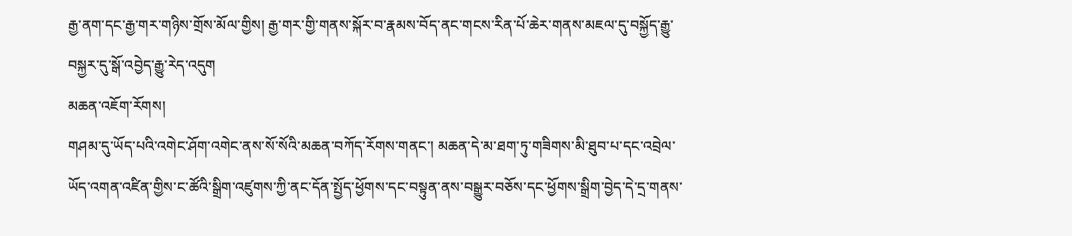རྒྱ་ནག་དང་རྒྱ་གར་གཉིས་གྲོས་མོལ་གྱིས། རྒྱ་གར་གྱི་གནས་སྐོར་བ་རྣམས་བོད་ནང་གངས་རིན་པོ་ཆེར་གནས་མཇལ་དུ་བསྐྱོད་རྒྱུ་བསྐྱར་དུ་སྒོ་འབྱེད་རྒྱུ་རེད་འདུག
མཆན་འཇོག་རོགས།
གཤམ་དུ་ཡོད་པའི་འགེང་ཤོག་འགེང་ནས་སོ་སོའི་མཆན་བཀོད་རོགས་གནང་། མཆན་དེ་མ་ཐག་ཏུ་གཟིགས་མི་ཐུབ་པ་དང་འབྲེལ་ཡོད་འགན་འཛིན་གྱིས་ང་ཚོའི་སྒྲིག་འཛུགས་ཀྱི་ནང་དོན་སྤྱོད་ཕྱོགས་དང་བསྟུན་ནས་བསྒྱུར་བཅོས་དང་ཕྱོགས་སྒྲིག་བྱེད་དེ་དྲ་གནས་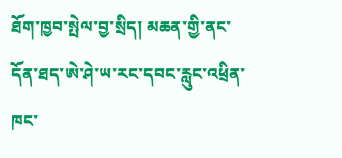ཐོག་ཁྱབ་སྤེལ་བྱ་སྲིད། མཆན་གྱི་ནང་དོན་ཐད་ཨེ་ཤེ་ཡ་རང་དབང་རླུང་འཕྲིན་ཁང་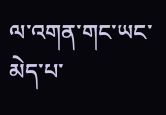ལ་འགན་གང་ཡང་མེད་པ་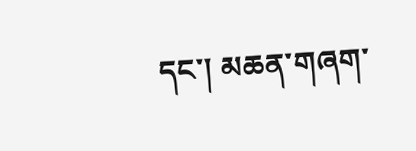དང་། མཆན་གཞག་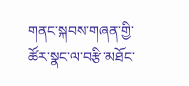གནང་སྐབས་གཞན་གྱི་ཚོར་སྣང་ལ་བརྩི་མཐོང་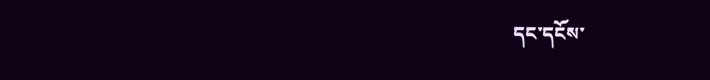དང་དངོས་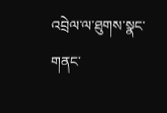འབྲེལ་ལ་ཐུགས་སྣང་གནང་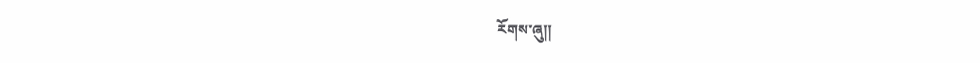རོགས་ཞུ༎